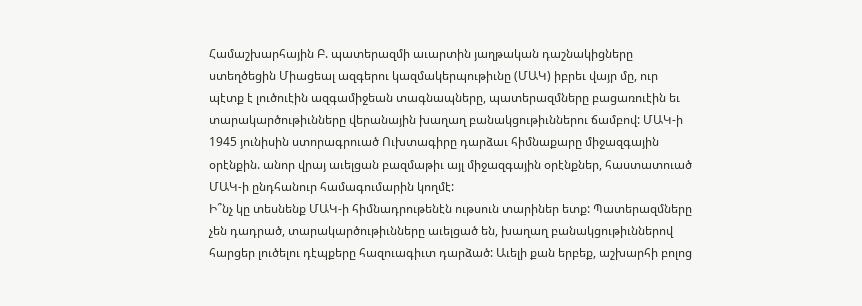Համաշխարհային Բ. պատերազմի աւարտին յաղթական դաշնակիցները ստեղծեցին Միացեալ ազգերու կազմակերպութիւնը (ՄԱԿ) իբրեւ վայր մը, ուր պէտք է լուծուէին ազգամիջեան տագնապները, պատերազմները բացառուէին եւ տարակարծութիւնները վերանային խաղաղ բանակցութիւններու ճամբով: ՄԱԿ-ի 1945 յունիսին ստորագրուած Ուխտագիրը դարձաւ հիմնաքարը միջազգային օրէնքին. անոր վրայ աւելցան բազմաթիւ այլ միջազգային օրէնքներ, հաստատուած ՄԱԿ-ի ընդհանուր համագումարին կողմէ:
Ի՞նչ կը տեսնենք ՄԱԿ-ի հիմնադրութենէն ութսուն տարիներ ետք: Պատերազմները չեն դադրած, տարակարծութիւնները աւելցած են, խաղաղ բանակցութիւններով հարցեր լուծելու դէպքերը հազուագիւտ դարձած: Աւելի քան երբեք, աշխարհի բոլոց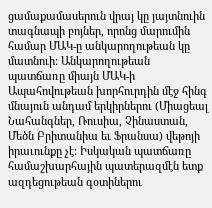ցամաքամասերուն վրայ կը յայտնուին տագնապի բոյներ, որոնց մարումին համար ՄԱԿ-ը անկարողութեան կը մատնուի: Անկարողութեան պատճառը միայն ՄԱԿ-ի Ապահովութեան խորհուրդին մէջ հինգ մնայուն անդամ երկիրներու (Միացեալ Նահանգներ, Ռուսիա, Չինաստան, Մեծն Բրիտանիա եւ Ֆրանսա) վեթոյի իրաւունքը չէ: Իսկական պատճառը համաշխարհային պատերազմէն ետք ազդեցութեան գօտիներու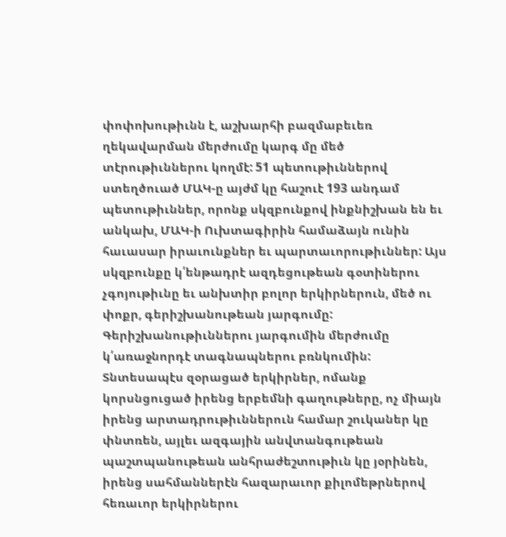փոփոխութիւնն է, աշխարհի բազմաբեւեռ ղեկավարման մերժումը կարգ մը մեծ տէրութիւններու կողմէ: 51 պետութիւններով ստեղծուած ՄԱԿ-ը այժմ կը հաշուէ 193 անդամ պետութիւններ, որոնք սկզբունքով ինքնիշխան են եւ անկախ, ՄԱԿ-ի Ուխտագիրին համաձայն ունին հաւասար իրաւունքներ եւ պարտաւորութիւններ: Այս սկզբունքը կ՛ենթադրէ ազդեցութեան գօտիներու չգոյութիւնը եւ անխտիր բոլոր երկիրներուն, մեծ ու փոքր, գերիշխանութեան յարգումը:
Գերիշխանութիւններու յարգումին մերժումը կ՛առաջնորդէ տագնապներու բռնկումին: Տնտեսապէս զօրացած երկիրներ, ոմանք կորսնցուցած իրենց երբեմնի գաղութները, ոչ միայն իրենց արտադրութիւններուն համար շուկաներ կը փնտռեն, այլեւ ազգային անվտանգութեան պաշտպանութեան անհրաժեշտութիւն կը յօրինեն, իրենց սահմաններէն հազարաւոր քիլոմեթրներով հեռաւոր երկիրներու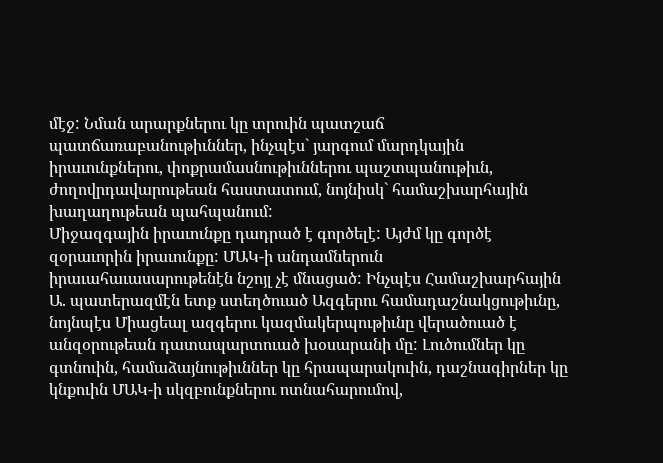մէջ: Նման արարքներու կը տրուին պատշաճ պատճառաբանութիւններ, ինչպէս` յարգում մարդկային իրաւունքներու, փոքրամասնութիւններու պաշտպանութիւն, ժողովրդավարութեան հաստատում, նոյնիսկ` համաշխարհային խաղաղութեան պահպանում:
Միջազգային իրաւունքը դադրած է գործելէ: Այժմ կը գործէ զօրաւորին իրաւունքը: ՄԱԿ-ի անդամներուն իրաւահաւասարութենէն նշոյլ չէ մնացած: Ինչպէս Համաշխարհային Ա. պատերազմէն ետք ստեղծուած Ազգերու համադաշնակցութիւնը, նոյնպէս Միացեալ ազգերու կազմակերպութիւնը վերածուած է անզօրութեան դատապարտուած խօսարանի մը: Լուծումներ կը գտնուին, համաձայնութիւններ կը հրապարակուին, դաշնագիրներ կը կնքուին ՄԱԿ-ի սկզբունքներու ոտնահարումով,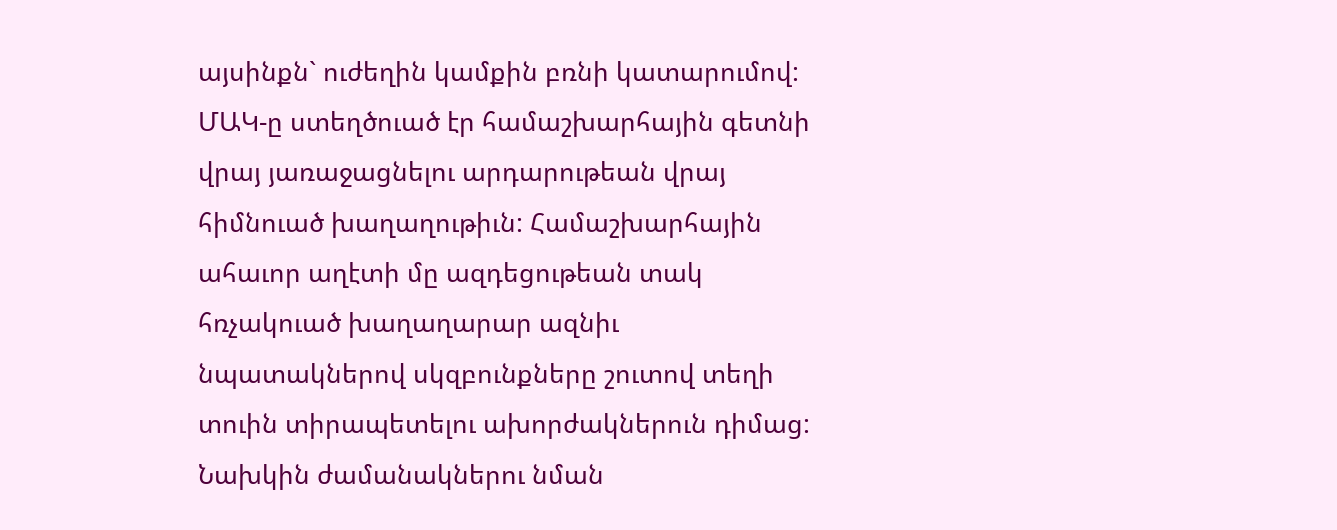այսինքն` ուժեղին կամքին բռնի կատարումով:
ՄԱԿ-ը ստեղծուած էր համաշխարհային գետնի վրայ յառաջացնելու արդարութեան վրայ հիմնուած խաղաղութիւն: Համաշխարհային ահաւոր աղէտի մը ազդեցութեան տակ հռչակուած խաղաղարար ազնիւ նպատակներով սկզբունքները շուտով տեղի տուին տիրապետելու ախորժակներուն դիմաց: Նախկին ժամանակներու նման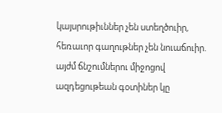կայսրութիւններ չեն ստեղծուիր, հեռաւոր գաղութներ չեն նուաճուիր. այժմ ճնշումներու միջոցով ազդեցութեան գօտիներ կը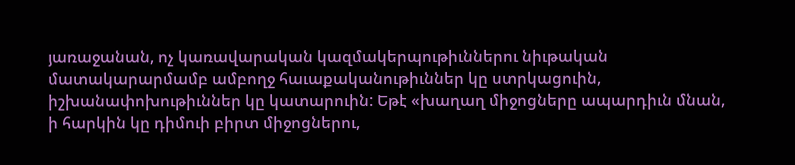յառաջանան, ոչ կառավարական կազմակերպութիւններու նիւթական մատակարարմամբ ամբողջ հաւաքականութիւններ կը ստրկացուին, իշխանափոխութիւններ կը կատարուին: Եթէ «խաղաղ միջոցները ապարդիւն մնան, ի հարկին կը դիմուի բիրտ միջոցներու,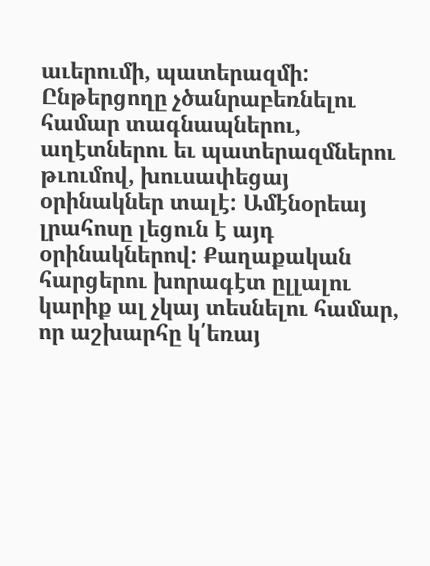աւերումի, պատերազմի:
Ընթերցողը չծանրաբեռնելու համար տագնապներու, աղէտներու եւ պատերազմներու թւումով, խուսափեցայ օրինակներ տալէ: Ամէնօրեայ լրահոսը լեցուն է այդ օրինակներով: Քաղաքական հարցերու խորագէտ ըլլալու կարիք ալ չկայ տեսնելու համար, որ աշխարհը կ՛եռայ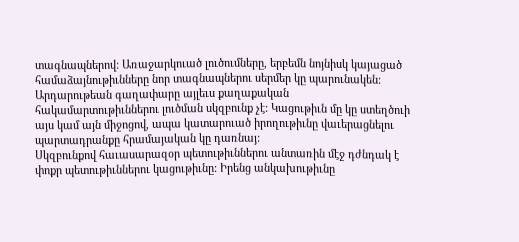տագնապներով: Առաջարկուած լուծումները, երբեմն նոյնիսկ կայացած համաձայնութիւնները նոր տագնապներու սերմեր կը պարունակեն: Արդարութեան գաղափարը այլեւս քաղաքական հակամարտութիւններու լուծման սկզբունք չէ: Կացութիւն մը կը ստեղծուի այս կամ այն միջոցով, ապա կատարուած իրողութիւնը վաւերացնելու պարտադրանքը հրամայական կը դառնայ:
Սկզբունքով հաւասարազօր պետութիւններու անտառին մէջ դժնդակ է փոքր պետութիւններու կացութիւնը: Իրենց անկախութիւնը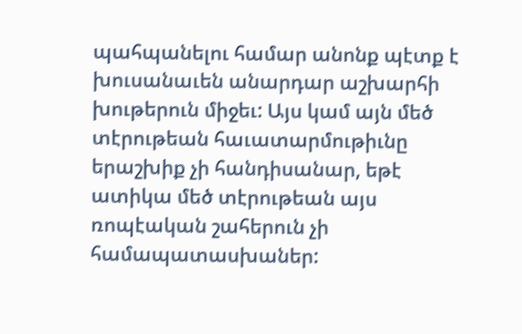պահպանելու համար անոնք պէտք է խուսանաւեն անարդար աշխարհի խութերուն միջեւ: Այս կամ այն մեծ տէրութեան հաւատարմութիւնը երաշխիք չի հանդիսանար, եթէ ատիկա մեծ տէրութեան այս ռոպէական շահերուն չի համապատասխաներ: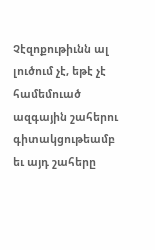Չէզոքութիւնն ալ լուծում չէ, եթէ չէ համեմուած ազգային շահերու գիտակցութեամբ եւ այդ շահերը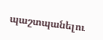պաշտպանելու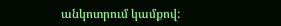անկոտրում կամքով: